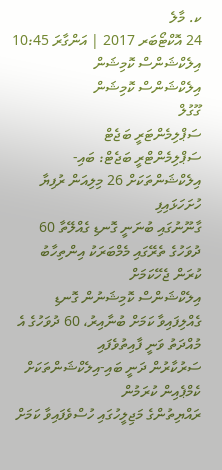ކ. މާލެ
24 އޮކްޓޯބަރ 2017 | އަންގާރަ 10:45
އިލެކްޝަންސް ކޮމިޝަން
އިލެކްޝަންސް ކޮމިޝަން
ގޫގުލް
ސަޕްލިމެންޓަރީ ބަޖެޓް
ސަޕްލިމެންޓްރީ ބަޖެޓް: ބައި-އިލެކްޝަންތަކަށް 26 މިލިއަން ރުފިޔާ ހުށަހަޅައިފި
ގާނޫނުގައި ބުނަނީ ގޮނޑި ގެއްލޭތާ 60 ދުވަހުގެ ތެރޭގައި މެމްބަރަކު އިންތިހާބު ކުރަން ޖެހޭކަމަށް
އިލެކްޝަންސް ކޮމިޝަނުން ގޮނޑި ގެއްލިފައިވާ ކަމަށް ބުނާއިރު، 60 ދުވަހުގެ އެ މުއްދަތު ވަނީ ފާއިތުވެފައި
ސަރުކާރުން ދަނީ ބައި-އިލެކްޝަންތަކަށް ކެމްޕެއިން ކުރަމުން
ރައްޔިތުންގެ މަޖިލީހުގައި ހުސްވެފައިވާ ކަމަށް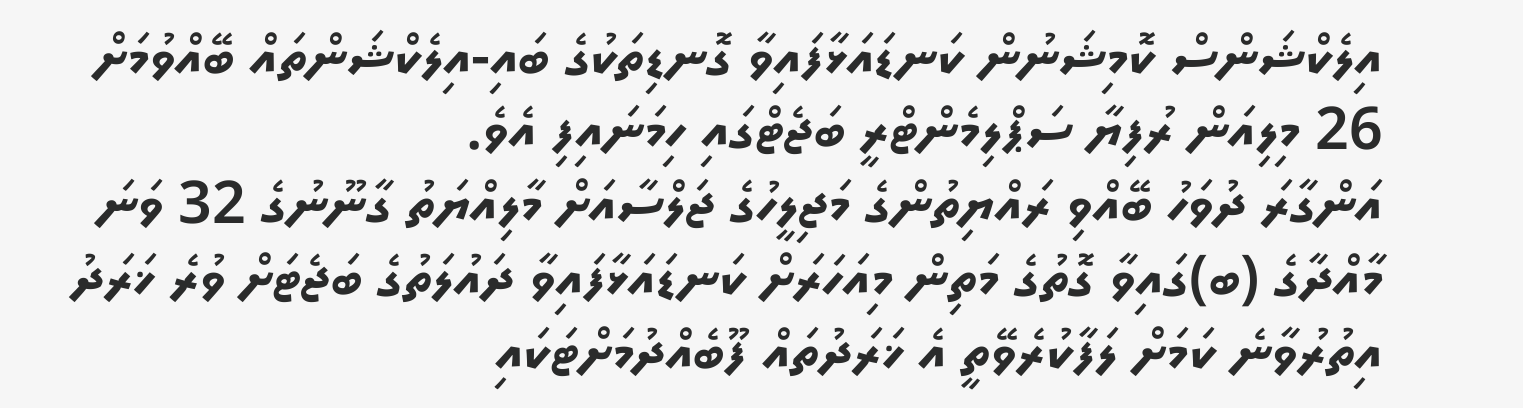އިލެކްޝަންސް ކޮމިޝަނުން ކަނޑައަޅާފައިވާ ގޮނޑިތަކުގެ ބައި-އިލެކްޝަންތައް ބޭއްވުމަށް 26 މިލިއަން ރުފިޔާ ސަޕްލިމެންޓްރީ ބަޖެޓްގައި ހިމަނައިފި އެވެ.
އަންގާރަ ދުވަހު ބޭއްވި ރައްޔިތުންގެ މަޖިލީހުގެ ޖަލްސާއަށް މާލިއްޔަތު ގާނޫނުގެ 32 ވަނަ މާއްދާގެ (ބ)ގައިވާ ގޮތުގެ މަތިން މިއަހަރަށް ކަނޑައަޅާފައިވާ ދައުލަތުގެ ބަޖެޓަށް ވުރެ ޚަރަދު އިތުރުވާނެ ކަމަށް ލަފާކުރެވޭތީ އެ ޚަރަދުތައް ފޫބެއްދުމަށްޓަކައި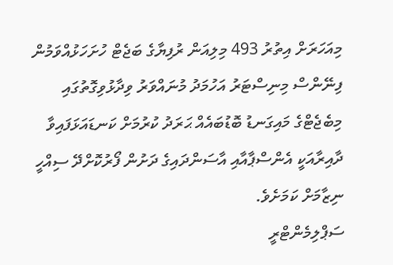މިއަހަރަށް އިތުރު 493 މިލިއަން ރުފިޔާގެ ބަޖެޓް ހުށަހަޅުއްވަމުން ފިނޭންސް މިނިސްޓަރު އަހުމަދު މުނައްވަރު ވިދާޅުވިގޮތުގައި މިބެޖެޓްގެ މައިގަނޑު ބޮޑުބައެއް ޙަރަދު ކުރުމަށް ކަނޑައަޅަފައިވާ ދާއިރާއަކީ އެންސްޕާއާއި އާސަންދައިގެ ދަށުން ފޯރުކޮށްދޭ ސިއްހީ ނިޒާމަށް ކަމަށެވެ.
ސަޕްލިމެންޓްރީ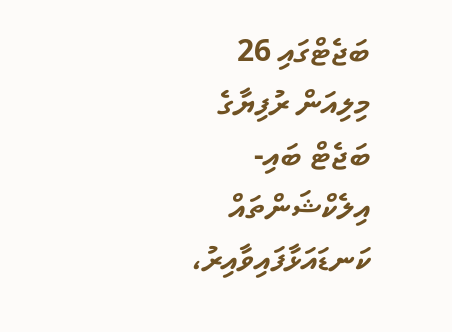ބަޖެޓްގައި 26 މިލިއަން ރުފިޔާގެ ބަޖެޓް ބައި-އިލެކްޝަންތައް ކަނޑައަޅާފައިވާއިރު،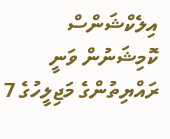އިލެކްޝަންސް ކޮމިޝަނުން ވަނީ ރައްޔިތުންގެ މަޖިލީހުގެ 7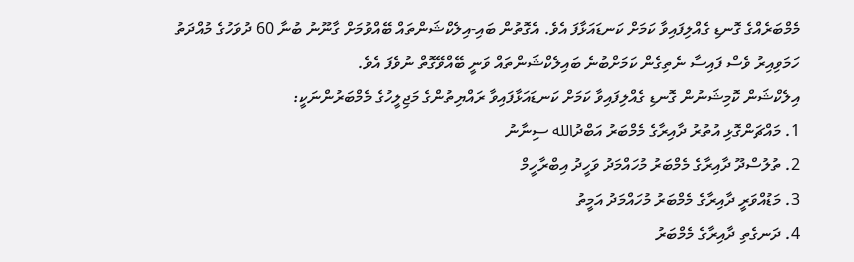މެމްބަރެއްގެ ގޮނޑި ގެއްލިފައިވާ ކަމަށް ކަނޑައަޅާފަ އެވެ. އެގޮތުން ބައި-އިލެކްޝަންތައް ބޭއްވުމަށް ގާނޫނު ބުނާ 60 ދުވަހުގެ މުއްދަތު ހަމަވިއިރު ވެސް ފައިސާ ނެތިގެން ކަމަށްބުނެ ބައިލެކްޝަންތައް ވަނީ ބޭއްވޭގޮތް ނުވެފަ އެވެ.
އިލެކްޝަން ކޮމިޝަނުން ގޮނޑި ގެއްލިފައިވާ ކަމަށް ކަނޑައަޅާފައިވާ ރައްޔިތުންގެ މަޖިލީހުގެ މެމްބަރުންނަކީ:
1. މައްޗަންގޮޅި އުތުރު ދާއިރާގެ މެމްބަރު އަބްދުالله ސިނާނު
2. ތުލުސްދޫ ދާއިރާގެ މެމްބަރު މުހައްމަދު ވަހީދު އިބްރާހީމް
3. މަޑުއްވަރީ ދާއިރާގެ މެމްބަރު މުހައްމަދު އަމީތު
4. ދަނގެތި ދާއިރާގެ މެމްބަރު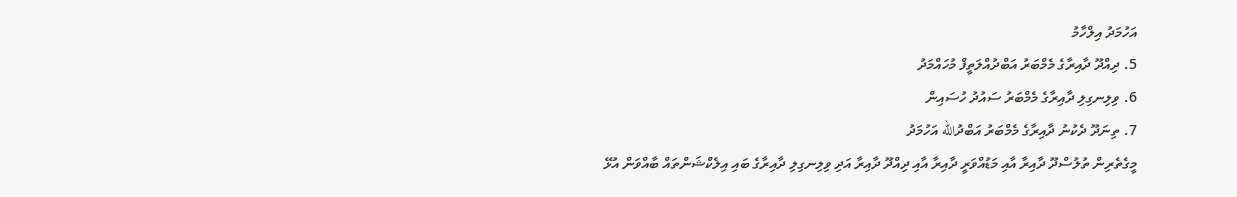އަހުމަދު އިލްހާމު
5. ދިއްދޫ ދާއިރާގެ މެމްބަރު އަބްދުއްލަތީފް މުހައްމަދު
6. ވިލިނގިލި ދާއިރާގެ މެމްބަރު ސައުދު ހުސައިން
7. ތިނަދޫ ދެކުނު ދާއިރާގެ މެމްބަރު އަބްދުالله އަހުމަދު
މީގެތެރިން ތުލުސްދޫ ދާއިރާ އާއި މަޑުއްވަރީ ދާއިރާ އާއި ދިއްދޫ ދާއިރާ އަދި ވިލިނގިލި ދާއިރާގެ ބައި އިލެކްޝަންތައް ބާއްވަން އުޅޭ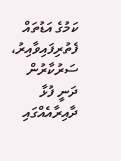ކަމުގެ އަޑުތައް ފެތުރިފައިވާއިރު، ސަރުކާރުން ދަނީ ފުޅާ ދާއިރާއެއްގައި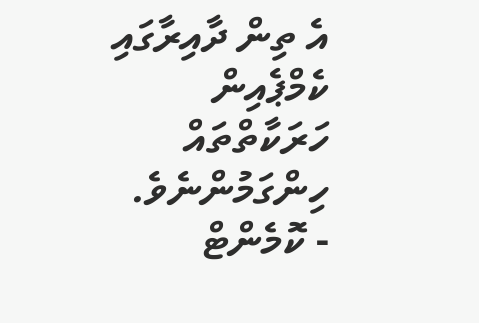އެ ތިން ދާއިރާގައި ކެމްޕެއިން ހަރަކާތްތައް ހިންގަމުންނެވެ.
- ކޮމެންޓް